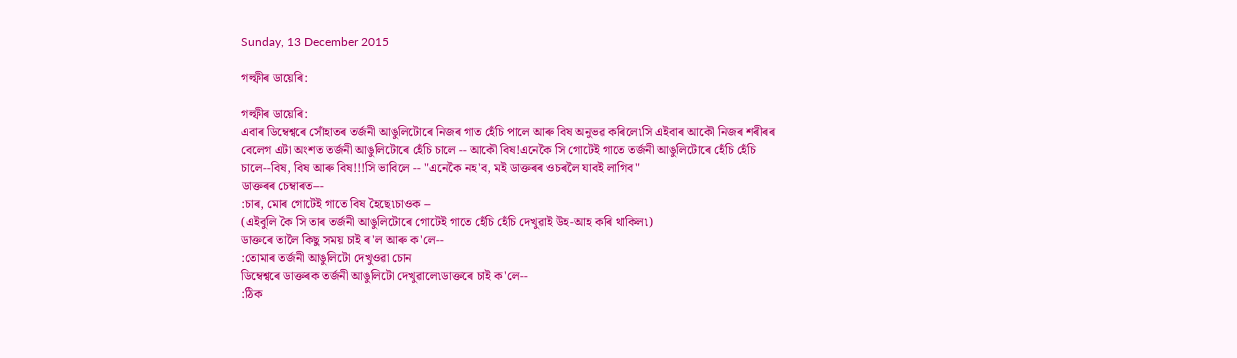Sunday, 13 December 2015

গল্ফীৰ ডায়েৰি:

গল্ফীৰ ডায়েৰি:
এবাৰ ডিম্বেশ্বৰে সোঁহাতৰ তৰ্জনী আঙুলিটোৰে নিজৰ গাত হেঁচি পালে আৰু বিষ অনুভৱ কৰিলে৷সি এইবাৰ আকৌ নিজৰ শৰীৰৰ বেলেগ এটা অংশত তৰ্জনী আঙুলিটোৰে হেঁচি চালে -- আকৌ বিষ!এনেকৈ সি গোটেই গাতে তৰ্জনী আঙুলিটোৰে হেঁচি হেঁচি চালে--বিষ, বিষ আৰু বিষ!!!সি ভাবিলে -- "এনেকৈ নহ'ব, মই ডাক্তৰৰ ওচৰলৈ যাবই লাগিব"
ডাক্তৰৰ চেম্বাৰত---
:চাৰ, মোৰ গোটেই গাতে বিষ হৈছে৷চাওক --
(এইবুলি কৈ সি তাৰ তৰ্জনী আঙুলিটোৰে গোটেই গাতে হেঁচি হেঁচি দেখুৱাই উহ-আহ কৰি থাকিল৷)
ডাক্তৰে তালৈ কিছু সময় চাই ৰ'ল আৰু ক'লে--
:তোমাৰ তৰ্জনী আঙুলিটো দেখুওৱা চোন
ডিম্বেশ্বৰে ডাক্তৰক তৰ্জনী আঙুলিটো দেখুৱালে৷ডাক্তৰে চাই ক'লে--
:ঠিক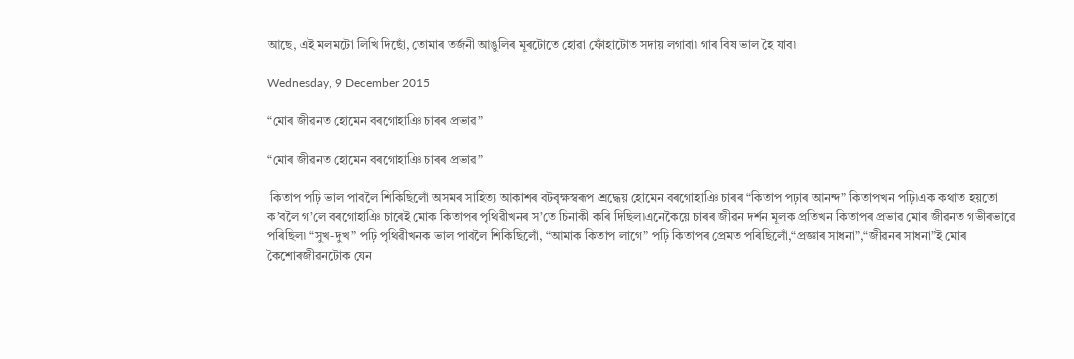আছে, এই মলমটো লিখি দিছোঁ, তোমাৰ তৰ্জনী আঙুলিৰ মূৰটোতে হোৱা ফোঁহাটোত সদায় লগাবা৷ গাৰ বিষ ভাল হৈ যাব৷

Wednesday, 9 December 2015

“মোৰ জীৱনত হোমেন বৰগোহাঞি চাৰৰ প্ৰভাৱ”

“মোৰ জীৱনত হোমেন বৰগোহাঞি চাৰৰ প্ৰভাৱ”

 কিতাপ পঢ়ি ভাল পাবলৈ শিকিছিলোঁ অসমৰ সাহিত্য আকাশৰ বটবৃক্ষস্বৰূপ শ্ৰদ্ধেয় হোমেন বৰগোহাঞি চাৰৰ “কিতাপ পঢ়াৰ আনন্দ” কিতাপখন পঢ়ি৷এক কথাত হয়তো ক’বলৈ গ’লে বৰগোহাঞি চাৰেই মোক কিতাপৰ পৃথিৱীখনৰ স’তে চিনাকী কৰি দিছিল৷এনেকৈয়ে চাৰৰ জীৱন দৰ্শন মূলক প্ৰতিখন কিতাপৰ প্ৰভাৱ মোৰ জীৱনত গভীৰভাৱে পৰিছিল৷ “সুখ-দুখ” পঢ়ি পৃথিৱীখনক ভাল পাবলৈ শিকিছিলোঁ, “আমাক কিতাপ লাগে” পঢ়ি কিতাপৰ প্ৰেমত পৰিছিলোঁ,“প্ৰজ্ঞাৰ সাধনা”,“জীৱনৰ সাধনা”ই মোৰ কৈশোৰজীৱনটোক যেন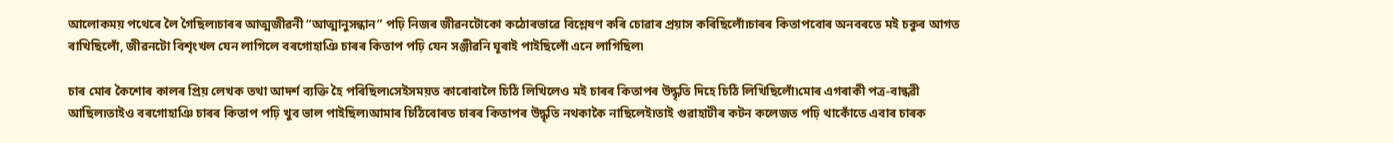আলোকময় পথেৰে লৈ গৈছিল৷চাৰৰ আত্মজীৱনী “আত্মানুসন্ধান” পঢ়ি নিজৰ জীৱনটোকো কঠোৰভাৱে বিশ্লেষণ কৰি চোৱাৰ প্ৰয়াস কৰিছিলোঁ৷চাৰৰ কিতাপবোৰ অনবৰতে মই চকুৰ আগত ৰাখিছিলোঁ, জীৱনটো বিশৃংখল যেন লাগিলে বৰগোহাঞি চাৰৰ কিতাপ পঢ়ি যেন সঞ্জীৱনি ঘূৰাই পাইছিলোঁ এনে লাগিছিল৷

চাৰ মোৰ কৈশোৰ কালৰ প্ৰিয় লেখক তথা আদৰ্শ ব্যক্তি হৈ পৰিছিল৷সেইসময়ত কাৰোবালৈ চিঠি লিখিলেও মই চাৰৰ কিতাপৰ উদ্ধৃতি দিহে চিঠি লিখিছিলোঁ৷মোৰ এগৰাকী পত্ৰ-বান্ধৱী আছিল৷তাইও বৰগোহাঞি চাৰৰ কিতাপ পঢ়ি খুব ভাল পাইছিল৷আমাৰ চিঠিবোৰত চাৰৰ কিতাপৰ উদ্ধৃতি নথকাকৈ নাছিলেই৷তাই গুৱাহাটীৰ কটন কলেজত পঢ়ি থাকোঁতে এবাৰ চাৰক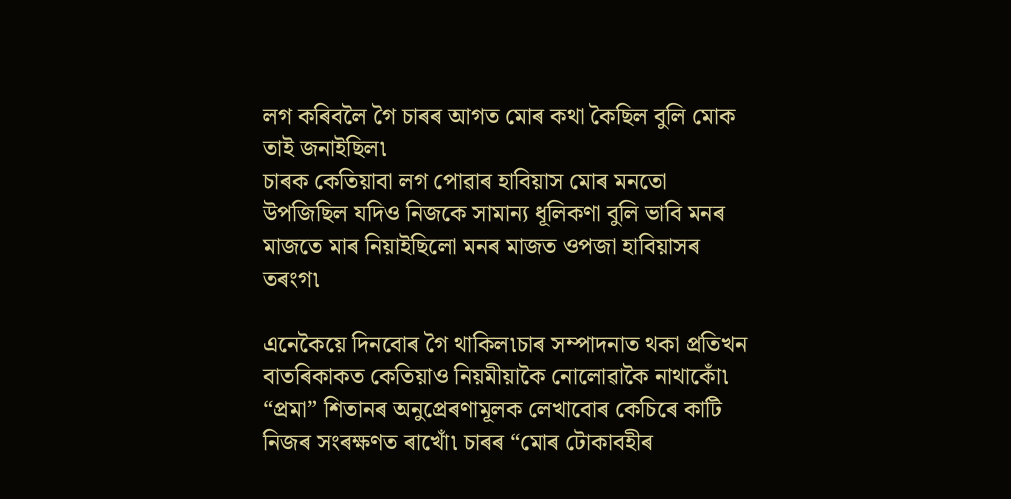লগ কৰিবলৈ গৈ চাৰৰ আগত মোৰ কথা কৈছিল বুলি মোক তাই জনাইছিল৷
চাৰক কেতিয়াবা লগ পোৱাৰ হাবিয়াস মোৰ মনতো উপজিছিল যদিও নিজকে সামান্য ধূলিকণা বুলি ভাবি মনৰ মাজতে মাৰ নিয়াইছিলো মনৰ মাজত ওপজা হাবিয়াসৰ তৰংগ৷

এনেকৈয়ে দিনবোৰ গৈ থাকিল৷চাৰ সম্পাদনাত থকা প্ৰতিখন বাতৰিকাকত কেতিয়াও নিয়মীয়াকৈ নোলোৱাকৈ নাথাকোঁ৷ “প্ৰমা” শিতানৰ অনুপ্ৰেৰণামূলক লেখাবোৰ কেচিৰে কাটি নিজৰ সংৰক্ষণত ৰাখোঁ৷ চাৰৰ “মোৰ টোকাবহীৰ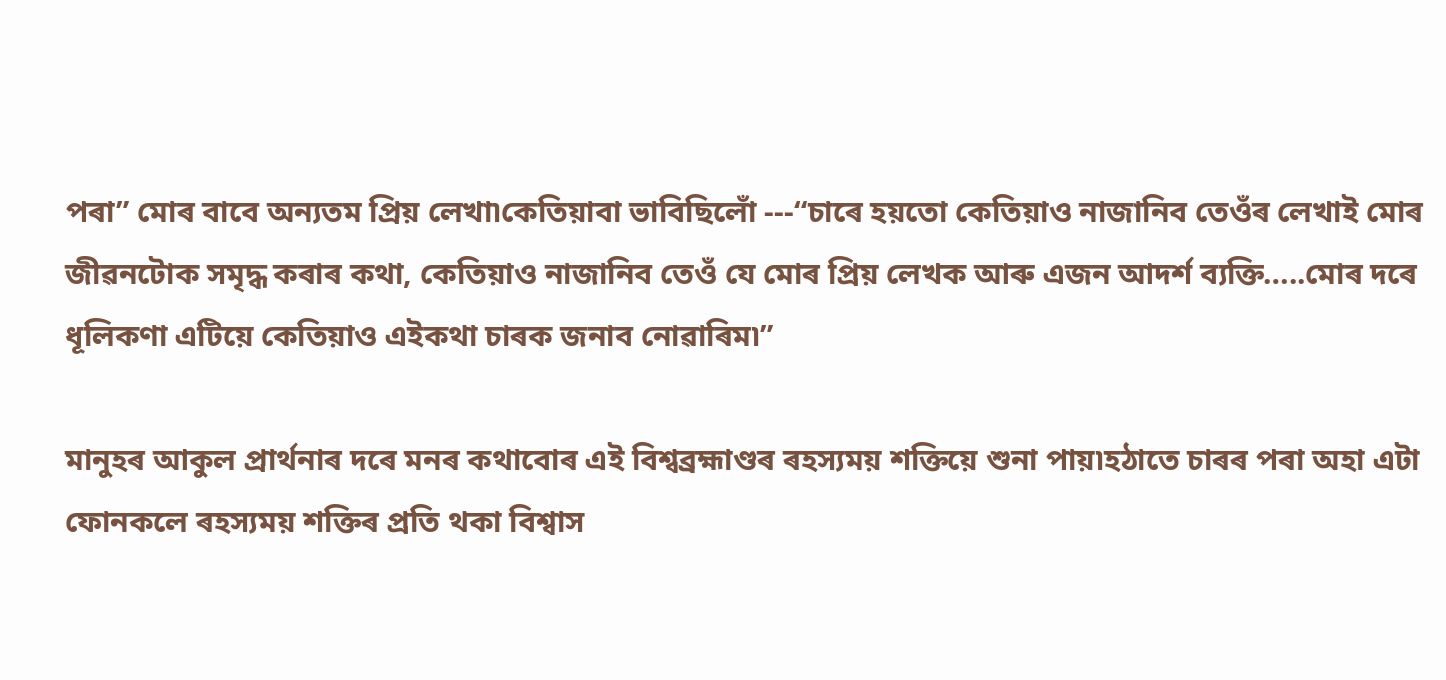পৰা” মোৰ বাবে অন্যতম প্ৰিয় লেখা৷কেতিয়াবা ভাবিছিলোঁ ---“চাৰে হয়তো কেতিয়াও নাজানিব তেওঁৰ লেখাই মোৰ জীৱনটোক সমৃদ্ধ কৰাৰ কথা, কেতিয়াও নাজানিব তেওঁ যে মোৰ প্ৰিয় লেখক আৰু এজন আদৰ্শ ব্যক্তি…..মোৰ দৰে ধূলিকণা এটিয়ে কেতিয়াও এইকথা চাৰক জনাব নোৱাৰিম৷”

মানুহৰ আকুল প্ৰাৰ্থনাৰ দৰে মনৰ কথাবোৰ এই বিশ্বব্ৰহ্মাণ্ডৰ ৰহস্যময় শক্তিয়ে শুনা পায়৷হঠাতে চাৰৰ পৰা অহা এটা ফোনকলে ৰহস্যময় শক্তিৰ প্ৰতি থকা বিশ্বাস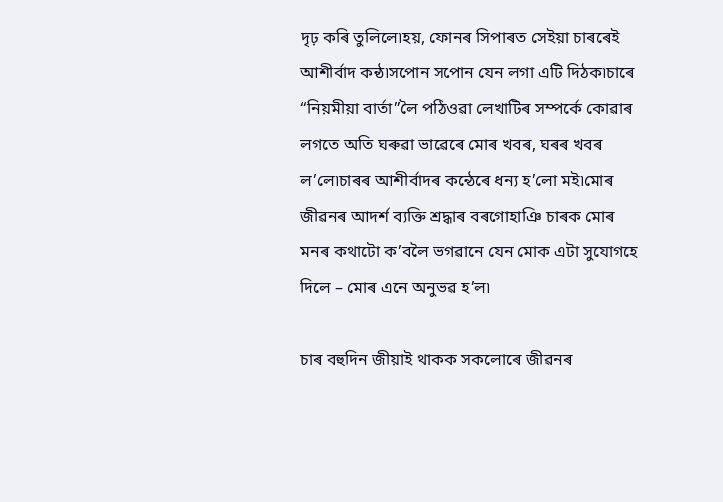দৃঢ় কৰি তুলিলে৷হয়, ফোনৰ সিপাৰত সেইয়া চাৰৰেই আশীৰ্বাদ কন্ঠ৷সপোন সপোন যেন লগা এটি দিঠক৷চাৰে “নিয়মীয়া বাৰ্তা”লৈ পঠিওৱা লেখাটিৰ সম্পৰ্কে কোৱাৰ লগতে অতি ঘৰুৱা ভাৱেৰে মোৰ খবৰ, ঘৰৰ খবৰ ল’লে৷চাৰৰ আশীৰ্বাদৰ কন্ঠেৰে ধন্য হ’লো মই৷মোৰ জীৱনৰ আদৰ্শ ব্যক্তি শ্ৰদ্ধাৰ বৰগোহাঞি চাৰক মোৰ মনৰ কথাটো ক’বলৈ ভগৱানে যেন মোক এটা সুযোগহে দিলে – মোৰ এনে অনুভৱ হ’ল৷

চাৰ বহুদিন জীয়াই থাকক সকলোৰে জীৱনৰ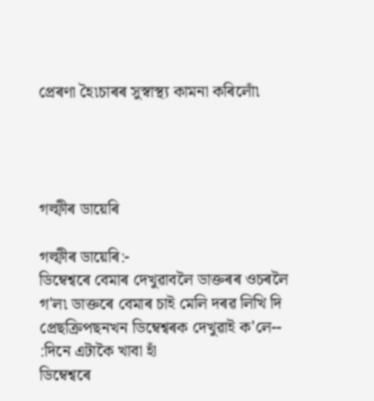প্রেৰণা হৈ৷চাৰৰ সুস্বাস্থ্য কামনা কৰিলোঁ৷




গল্ফীৰ ডায়েৰি

গল্ফীৰ ডায়েৰি:-
ডিম্বেশ্বৰে বেমাৰ দেখুৱাবলৈ ডাক্তৰৰ ওচৰলৈ গ'ল৷ ডাক্তৰে বেমাৰ চাই মেলি দৰৱ লিখি দি প্ৰেছক্ৰিপছনখন ডিম্বেশ্বৰক দেখুৱাই ক'লে--
:দিনে এটাকৈ খাবা হাঁ
ডিম্বেশ্বৰে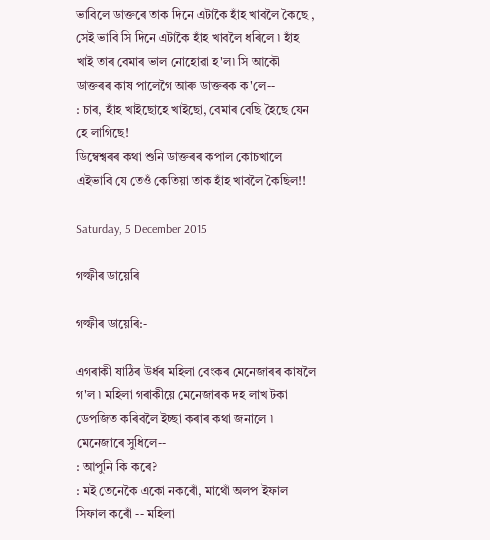ভাবিলে ডাক্তৰে তাক দিনে এটাকৈ হাঁহ খাবলৈ কৈছে , সেই ভাবি সি দিনে এটাকৈ হাঁহ খাবলৈ ধৰিলে ৷ হাঁহ খাই তাৰ বেমাৰ ভাল নোহোৱা হ'ল৷ সি আকৌ ডাক্তৰৰ কাষ পালেগৈ আৰু ডাক্তৰক ক'লে--
: চাৰ, হাঁহ খাইছোহে খাইছো, বেমাৰ বেছি হৈছে যেন হে লাগিছে!
ডিম্বেশ্বৰৰ কথা শুনি ডাক্তৰৰ কপাল কোচখালে এইভাবি যে তেওঁ কেতিয়া তাক হাঁহ খাবলৈ কৈছিল!!

Saturday, 5 December 2015

গল্ফীৰ ডায়েৰি

গল্ফীৰ ডায়েৰি:-

এগৰাকী ষাঠিৰ উৰ্ধৰ মহিলা বেংকৰ মেনেজাৰৰ কাষলৈ গ'ল ৷ মহিলা গৰাকীয়ে মেনেজাৰক দহ লাখ টকা ডেপজিত কৰিবলৈ ইচ্ছা কৰাৰ কথা জনালে ৷ মেনেজাৰে সুধিলে--
: আপুনি কি কৰে?
: মই তেনেকৈ একো নকৰোঁ, মাথোঁ অলপ ইফাল সিফাল কৰোঁ -- মহিলা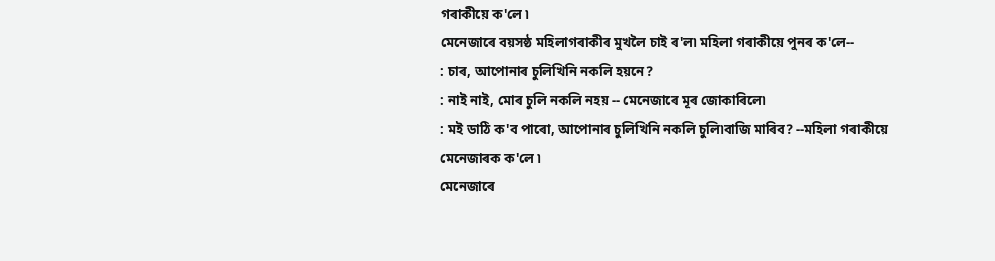গৰাকীয়ে ক'লে ৷
মেনেজাৰে বয়সষ্ঠ মহিলাগৰাকীৰ মুখলৈ চাই ৰ'ল৷ মহিলা গৰাকীয়ে পুনৰ ক'লে--
: চাৰ, আপোনাৰ চুলিখিনি নকলি হয়নে?
: নাই নাই, মোৰ চুলি নকলি নহয় -- মেনেজাৰে মূৰ জোকাৰিলে৷
: মই ডাঠি ক'ব পাৰো, আপোনাৰ চুলিখিনি নকলি চুলি৷বাজি মাৰিব? --মহিলা গৰাকীয়ে মেনেজাৰক ক'লে ৷
মেনেজাৰে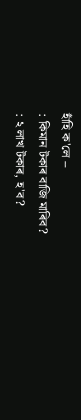হাঁহি ক'লে --
: কিমান টকাৰ বাজি মাৰিব?
: ২ লাখ টকাৰ, হ'ব?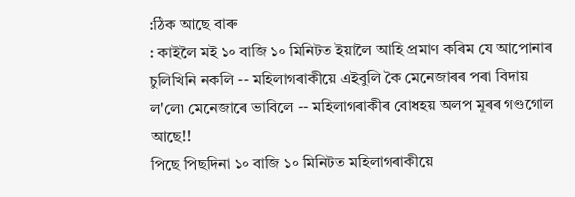:ঠিক আছে বাৰু
: কাইলৈ মই ১৹ বাজি ১৹ মিনিটত ইয়ালৈ আহি প্ৰমাণ কৰিম যে আপোনাৰ চুলিখিনি নকলি -- মহিলাগৰাকীয়ে এইবুলি কৈ মেনেজাৰৰ পৰা বিদায় ল'লে৷ মেনেজাৰে ভাবিলে -- মহিলাগৰাকীৰ বোধহয় অলপ মূৰৰ গণ্ডগোল আছে!!
পিছে পিছদিনা ১৹ বাজি ১৹ মিনিটত মহিলাগৰাকীয়ে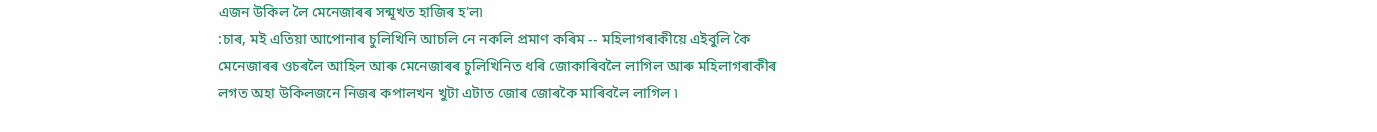এজন উকিল লৈ মেনেজাৰৰ সন্মূখত হাজিৰ হ'ল৷
:চাৰ, মই এতিয়া আপোনাৰ চুলিখিনি আচলি নে নকলি প্ৰমাণ কৰিম -- মহিলাগৰাকীয়ে এইবুলি কৈ মেনেজাৰৰ ওচৰলৈ আহিল আৰু মেনেজাৰৰ চুলিখিনিত ধৰি জোকাৰিবলৈ লাগিল আৰু মহিলাগৰাকীৰ লগত অহা উকিলজনে নিজৰ কপালখন খুটা এটাত জোৰ জোৰকৈ মাৰিবলৈ লাগিল ৷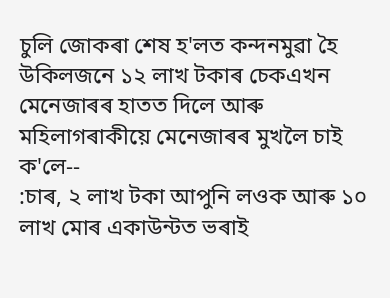চুলি জোকৰা শেষ হ'লত কন্দনমুৱা হৈ উকিলজনে ১২ লাখ টকাৰ চেকএখন মেনেজাৰৰ হাতত দিলে আৰু মহিলাগৰাকীয়ে মেনেজাৰৰ মুখলৈ চাই ক'লে--
:চাৰ, ২ লাখ টকা আপুনি লওক আৰু ১০ লাখ মোৰ একাউন্টত ভৰাই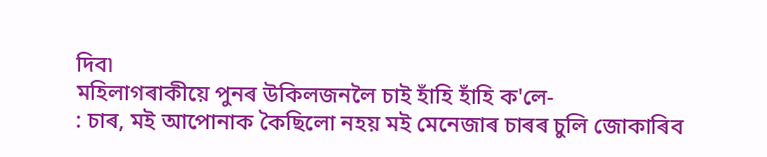দিব৷
মহিলাগৰাকীয়ে পুনৰ উকিলজনলৈ চাই হাঁহি হাঁহি ক'লে-
: চাৰ, মই আপোনাক কৈছিলো নহয় মই মেনেজাৰ চাৰৰ চুলি জোকাৰিব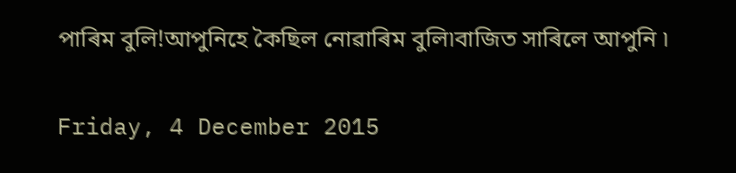পাৰিম বুলি!আপুনিহে কৈছিল নোৱাৰিম বুলি৷বাজিত সাৰিলে আপুনি ৷

Friday, 4 December 2015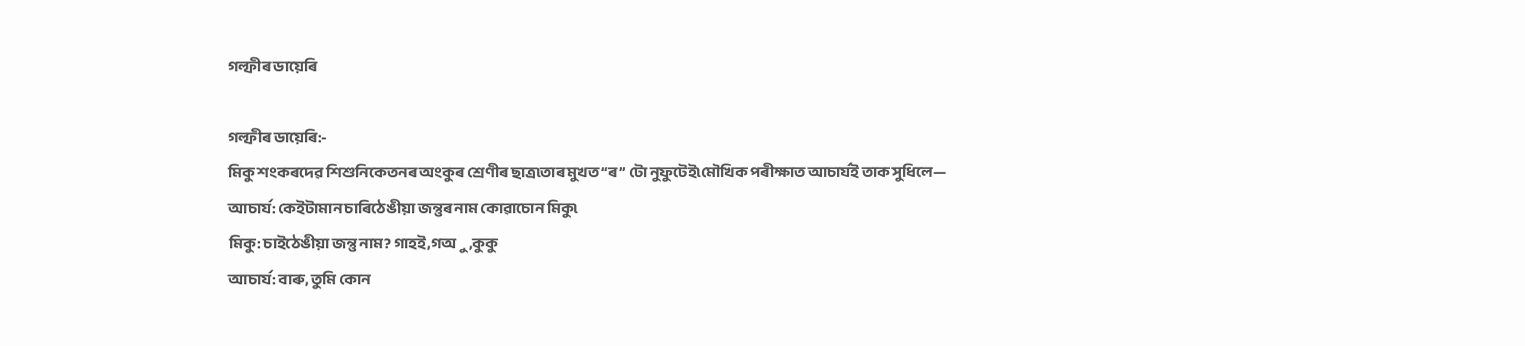গল্ফীৰ ডায়েৰি

গল্ফীৰ ডায়েৰি:-
মিকু শংকৰদেৱ শিশুনিকেতনৰ অংকুৰ শ্ৰেণীৰ ছাত্ৰ৷তাৰ মুখত “ৰ” টো নুফুটেই৷মৌখিক পৰীক্ষাত আচাৰ্যই তাক সুধিলে—
আচাৰ্য: কেইটামান চাৰিঠেঙীয়া জন্তুৰ নাম কোৱাচোন মিকু৷
মিকু: চাইঠেঙীয়া জন্তু নাম? গাহই,গঅু,কুকু
আচাৰ্য: বাৰু, তুমি কোন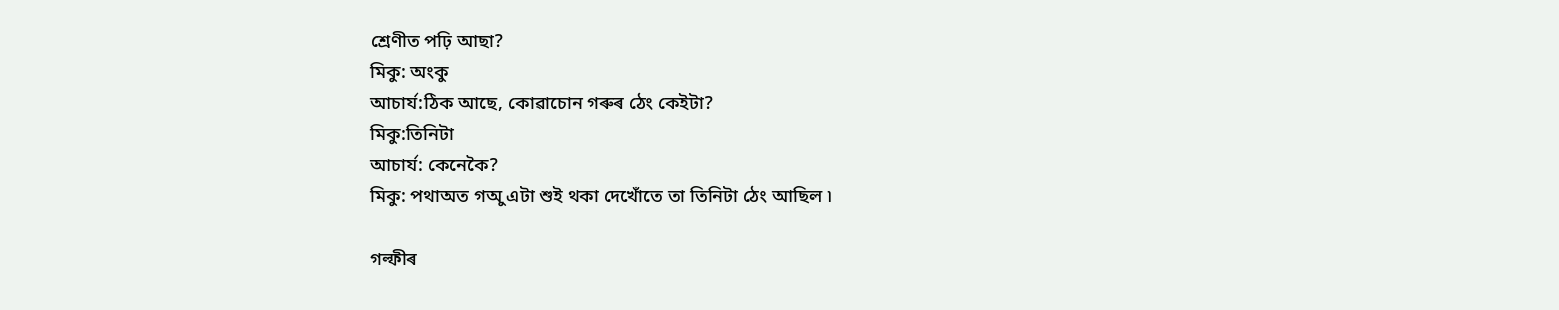শ্ৰেণীত পঢ়ি আছা?
মিকু: অংকু
আচাৰ্য:ঠিক আছে, কোৱাচোন গৰুৰ ঠেং কেইটা?
মিকু:তিনিটা
আচাৰ্য: কেনেকৈ?
মিকু: পথাঅত গঅু এটা শুই থকা দেখোঁতে তা তিনিটা ঠেং আছিল ৷

গল্ফীৰ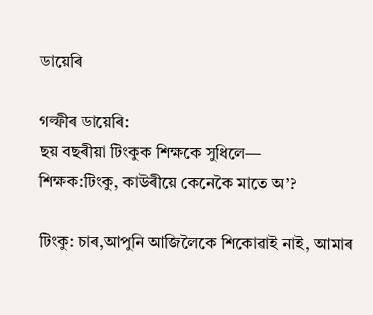ডায়েৰি

গল্ফীৰ ডায়েৰি:
ছয় বছৰীয়া টিংকুক শিক্ষকে সুধিলে—
শিক্ষক:টিংকু, কাউৰীয়ে কেনেকৈ মাতে অ’?

টিংকু: চাৰ,আপুনি আজিলৈকে শিকোৱাই নাই, আমাৰ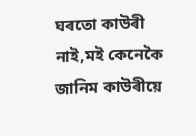ঘৰতো কাউৰী নাই,মই কেনেকৈ জানিম কাউৰীয়ে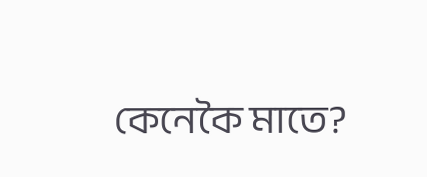কেনেকৈ মাতে?